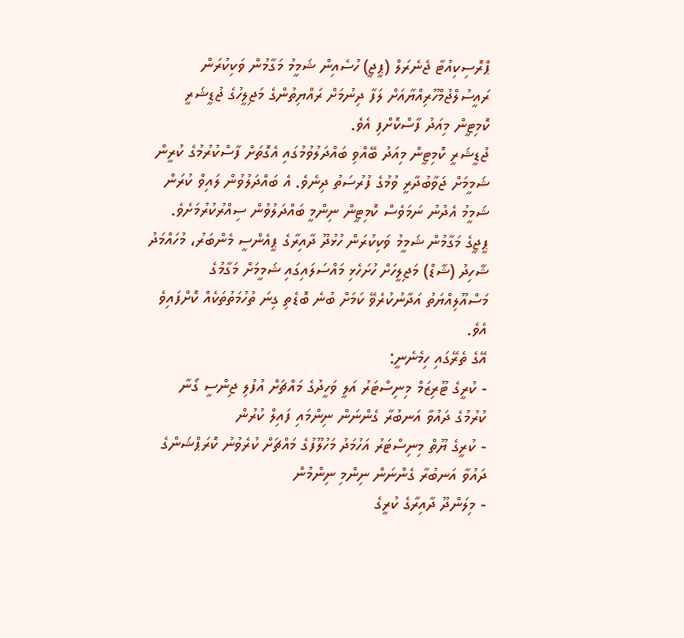ޕްރޮސިކިއުޓާ ޖެނެރަލް (ޕީޖީ) ހުސެއިން ޝަމީމު މަގާމުން ވަކިކުރަން ރައީސުލްޖުމްހޫރިއްޔާއަށް ލަފާ ދިނުމަށް ރައްޔިތުންގެ މަޖިލީހުގެ ޖުޑީޝަރީ ކޮމިޓީން މިއަދު ފާސްކޮށްފި އެވެ.
ޖުޑީޝަރީ ކޮމިޓީން މިއަދު ބޭއްވި ބައްދަލުވުމުގައި އެގޮތަށް ފާސްކުރުމުގެ ކުރީން ޝަމީމަށް ޖަވާބުދާރީ ވުމުގެ ފުރުސަތު ދިނެވެ. އެ ބައްދަލުވުން ލައިވް ކުރަން ޝަމީމު އެދުނު ނަމަވެސް ކޮމިޓީން ނިންމީ ބައްދަލުވުން ސިއްރުކުރުމަށެވެ.
ޕީޖީގެ މަގާމުން ޝަމީމު ވަކިކުރަން ހުޅުދޫ ދާއިރާގެ ޕީއެންސީ މެންބަރު، މުހައްމަދު ޝާހިދު (ޝާޑް) މަޖިލީހަށް ހުށަހެޅި މައްސަލައިގައި ޝަމީމަށް މަގާމުގެ މަސްއޫލިއްޔަތު އަދާނުކުރެވޭ ކަމަށް ބުނެ ބޮޑެތި ގިނަ ތުހުމަތުތަކެއް ކޮށްފައިވެ އެވެ.
އޭގެ ތެރޭގައި ހިމެނެނީ:
- ކުރީގެ ޓޫރިޒަމް މިނިސްޓަރު އަލީ ވަހީދުގެ މައްޗަށް އުފުލި ޖިންސީ ގޯނާ ކުރުމުގެ ދައުވާ އަނބުރާ ގެންނަން ނިންމައި ފައިލް ކުރުން
- ކުރީގެ ޔޫތް މިނިސްޓަރު އަހުމަދު މަހުލޫފުގެ މައްޗަށް ކުރެވުނު ކޮރަޕްޝަންގެ ދައުވާ އަނބުރާ ގެންނަން ނިންމި ނިންމުން
- މިލަންދޫ ދާއިރާގެ ކުރީގެ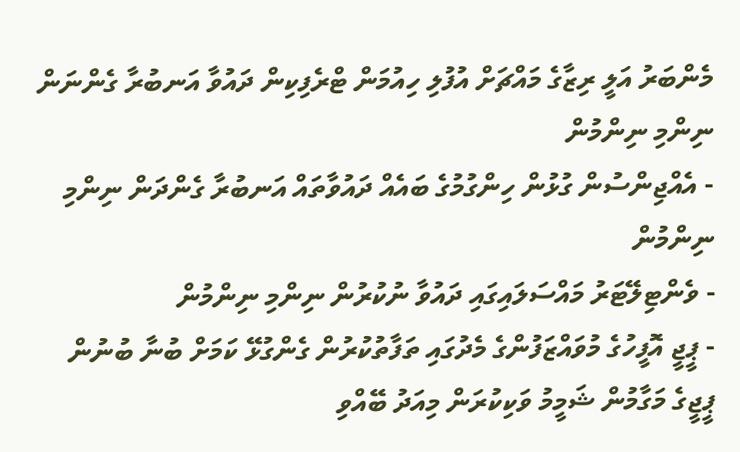މެންބަރު އަލީ ރިޒާގެ މައްޗަށް އުފުލި ހިއުމަން ޓްރެފިކިން ދައުވާ އަނބުރާ ގެންނަން ނިންމި ނިންމުން
- އެއްޖިންސުން ގުޅުން ހިންގުމުގެ ބައެއް ދައުވާތައް އަނބުރާ ގެންދަން ނިންމި ނިންމުން
- ވެންޓިލޭޓަރު މައްސަލައިގައި ދައުވާ ނުކުރުން ނިންމި ނިންމުން
- ޕީޖީ އޮފީހުގެ މުވައްޒަފުންގެ މެދުގައި ތަފާތުކުރުން ގެންގުޅޭ ކަމަށް ބުނާ ބުނުން
ޕީޖީގެ މަގާމުން ޝަމީމު ވަކިކުރަން މިއަދު ބޭއްވި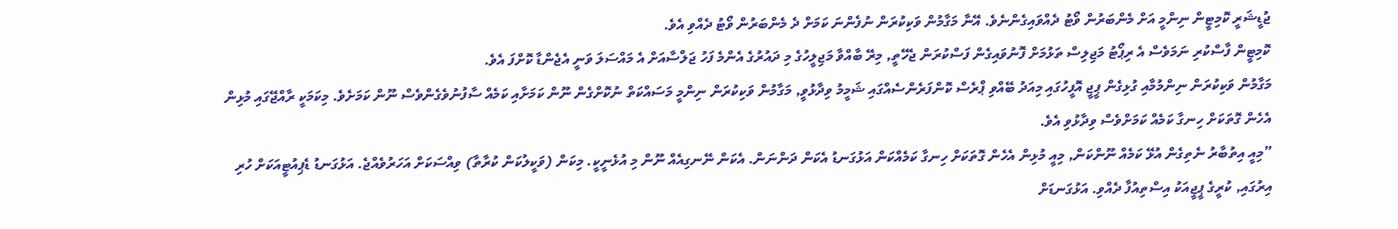ޖުޑީޝަރީ ކޮމިޓީން ނިންމީ އަށް މެންބަރުން ވޯޓު ދެއްވައިގެންނެވެ. އޭނާ މަގާމުން ވަކިކުރަން ނުފެންނަ ކަމަށް ދެ މެންބަރުން ވޯޓު ދެއްވި އެވެ.
ކޮމިޓީން ފާސްކުރި ނަމަވެސް އެ ރިޕޯޓު މަޖިލިސް ތަޅުމަށް ފޮނުވައިގެން ފަސްކުރަން ޖެހޭތީ, މިރޭ ބާއްވާ މަޖިލީހުގެ މި ދައުރުގެ އެންމެ ފަހު ޖަލްސާއަށް އެ މައްސަލަ ވަނީ އެޖެންޑާ ކޮށްފަ އެވެ.
މަގާމުން ވަކިކުރަން ނިންމުމާއި ގުޅިގެން ޕީޖީ އޮފީހުގައި މިއަދު ބޭއްވި ޕްރެސް ކޮންފަރެންސެއްގައި ޝަމީމު ވިދާޅުވީ, މަގާމުން ވަކިކުރަން ނިންމީ މަސައްކަތް ނުކޮށްގެން ނޫން ކަމަށާއި ކަމެއް ސާފުނުވެގެންވެސް ނޫން ކަމަށެވެ. މިކަމަކީ ރާއްޖޭގައި މުޅިން އެހެން ގޮތަކަށް ހިނގާ ކަމެއް ކަމަށްވެސް ވިދާޅުވި އެވެ.
”މިއީ އިތުބާރު ނެތިގެން އުޅޭ ކަމެއް ނޫންކަން, މިއީ މުޅިން އެހެން ގޮތަކަށް ހިނގާ ކަމެއްކަން އަޅުގަނޑު އެކަން ދަންނަން. އެކަން ނޭނގިއެއް ނޫން މި އުޅެނީކީ. މިކަން (ވަކީލުކަން ކުރާތާ) ވިއްސަކަށް އަހަރުވެއްޖެ. އަޅުގަނޑު ޑެޕިއުޓީއަކަށް ހުރި އިރުގައި, ކުރީގެ ޕީޖީއަކު އިސްތިއުފާ ދެއްވި. އަޅުގަނޑަށް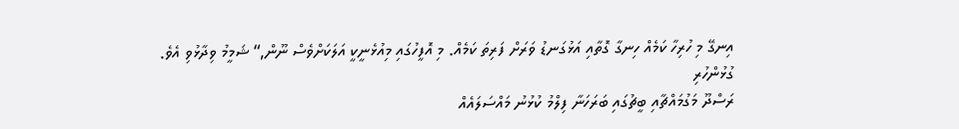އިނގޭ މި ހުރިހާ ކަމެއް ހިނގާ ގޮތާއި އަޅުގަނޑު ވަރަށް ފަރިތަ ކަމެއް. މި އޮފީހުގައި މިއުޅެނީކީ އަލަކަށްވެސް ނޫން,“ ޝަމީމު ވިދާޅުވި އެވެ.
ގުޅުންހުރި
ރަސްދޫ މަގުމައްޗާއި ބީޗުގައި ބަރަހަނާ ފިލްމު ކުޅުނު މައްސަލައެއް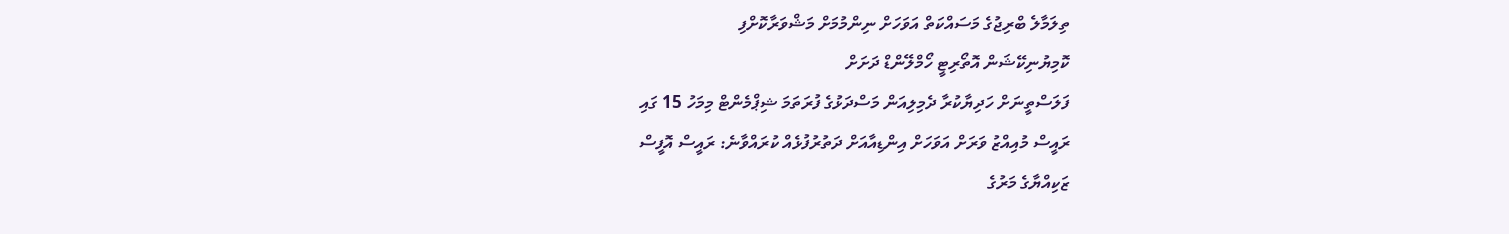ތިލަމާލެ ބްރިޖުގެ މަސައްކަތް އަވަހަށް ނިންމުމަށް މަޝްވަރާކޮށްފި
ކޮމިޔުނިކޭޝަން އޮތޯރިޓީ ހޯމްލޭންޑް ދަށަށް
ފަލަސްތީނަށް ހަދިޔާކުރާ ދެމިލިއަން މަސްދަޅުގެ ފުރަތަމަ ޝިޕްމެންޓް މިމަހު 15 ގައި
ރައީސް މުއިއްޒު ވަރަށް އަވަހަށް އިންޑިއާއަށް ދަތުރުފުޅެއް ކުރައްވާނެ: ރައީސް އޮފީސް
ޒަކިއްޔާގެ މަރުގެ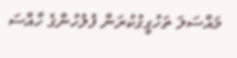މައްސަލަ ތަހުގީގުކުރަން ފުލުހުންގެ ހާއްސަ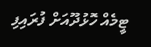ޓީމެއް ހޮޅުދޫއަށް ފުރައިފި